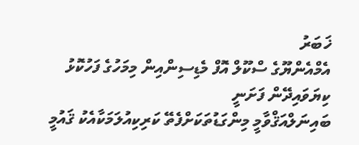ޚަބަރު
އެމްއެންޔޫގެ ސްކޫލް އޮފް މެޑިސިންއިން މިމަހުގެ ފަހުކޮޅު ކިޔަވައިދޭން ފަށަނީ
ބައިނަލްއަޤްވާމީ މިންގަޑުތަކަށްފެތޭ ކަރިކިއުލަމަކާއެކު ޤައުމީ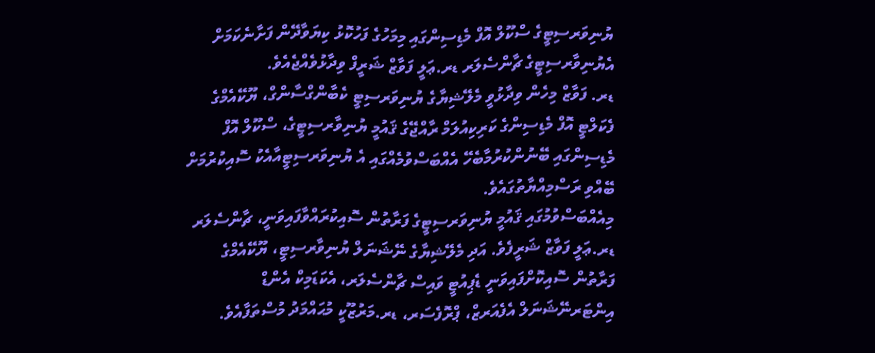ޔުނިވަރސިޓީގެ ސްކޫލް އޮފް މެޑިސިންގައި މިމަހުގެ ފަހުކޮޅު ކިޔަވާދޭން ފަށާނެކަމަށް އެޔުނިވާރސިޓީގެ ޗާންސެލަރ ޑރ.ޢަލީ ފަވާޒް ޝަރީފް ވިދާޅުވެއްޖެއެވެ.
ޑރ. ފަވާޒް މިހެން ވިދާޅުވީ މެލޭޝިޔާގެ ޔުނިވަރސިޓީ ކެބާންގްސާންގް، ޔޫކޭއެމްގެ ފެކަލްޓީ އޮފް މެޑިސިންގެ ކަރިކިއުލަމް ރާއްޖޭގެ ޤައުމީ ޔުނިވާރސިޓީގެ، ސްކޫލް އޮފް މެޑިސިންގައި ބޭނުންކުރުމާބެހޭ އެއްބަސްވުމެއްގައި އެ ޔުނިވަރސިޓީއާއެކު ސޮއިކުރުމަށް ބޭއްވި ރަސްމިއްޔާތުގައެވެ.
މިއެއްބަސްވުމުގައި ޤައުމީ ޔުނިވަރސިޓީގެ ފަރާތުން ސޮއިކުރައްވާފައިވަނީ، ޗާންސެލަރ ޑރ.ޢަލީ ފަވާޒް ޝަރީފެވެ. އަދި މެލޭޝިޔާގެ ނޭޝަނަލް ޔުނިވާރސިޓީ، ޔޫކޭއެމްގެ ފަރާތުން ސޮއިކޮށްފައިވަނީ ޑެޕިއުޓީ ވައިސް ޗާންސެލަރ، އެކަޑަމިކް އެންޑް އިންޓަރނޭޝަނަލް އެފެއަރޒް، ޕްރޮފެސަރ، ޑރ.މަރުޒޫކީ މުޙައްމަދު މުސްތަފާއެވެ.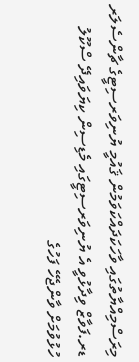މިރަސްމިއްޔާތުގައި ވާހަކަދައްކަވަމުން ޤައުމީ ޔުނިވަރސިޓީގެ ޗާންސެލަރ ޑރ.ފަވާޒް ވިދާޅުވީ އެ ޔުނިވަރސިޓީގައި މެޑިސިން ކިޔަވައިދޭ ސްކޫލު ހުޅުވުމަށް ވާންޖެހޭ ފަހުގެ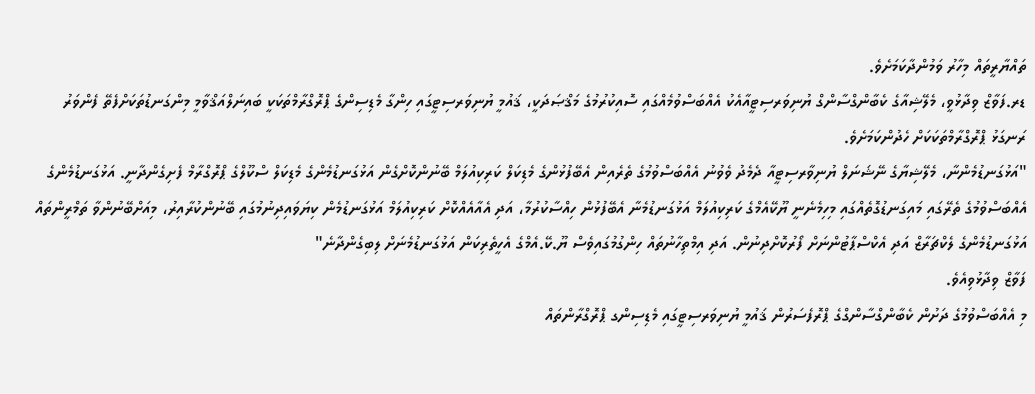ތައްޔާރީތައް މިހާރު ވަމުންދާކަމަށެވެ.
ޑރ.ފަވާޒް ވިދާޅުވީ، މެލޭޝިއާގެ ކެބާންގްސާންގް ޔުނިވަރސިޓީއާއެކު އެއްބަސްވުމެއްގައި ސޮއިކުރުމުގެ މަޤްޞަދަކީ، ޤައުމީ ޔުނިވަރސިޓީގައި ހިންގާ މެޑިސިންގެ ޕްރޮގްރާމްތަކަކީ ބައިނަލްއަޤްވާމީ މިންގަނޑުތަކަށްފެތޭ ފެންވަރު ރަނގަޅު ޕްރޮގްރާމްތަކަކަށް ހެދުންކަމަށެވެ.
"އަޅުގަނޑުމެންނާ، މެލޭޝިޔާގެ ނޭޝަނަލް ޔުނިވާރސިޓީއާ ދެމެދު ވެވުނު އެއްބަސްވުމުގެ ތެރެއިން އެބޭފުޅުންގެ މެޑިކަލް ކަރިކިއުލަމް ބޭނުންކޮށްގެން އަޅުގަނޑުމެންގެ މެޑިކަލް ސްކޫލްގެ ޕްރޮގްރާމް ފެށިގެންދާނީ. އަޅުގަނޑުމެންގެ އެއްބަސްވުމުގެ ތެރޭގައި މައިގަނޑުގޮތެއްގައި މިހިމެނެނީ ޔޫކޭއެމްގެ ކަރިކިއުލަމް އަޅުގަނޑުމެނާ އެބޭފުޅުން ހިއްސާކުރުމާ، އަދި އެއާއެއްކޮށް ކަރިކިއުލަމް އަޅުގަނޑުމެން ކިޔަވައިދިނުމުގައި ބޭނުންކުރާއިރު، މިއަށްބޭނުންވާ ތަމްރީންތައް އަޅުގަނޑުމެންގެ ލެކްޗަރާޒް އަދި އެކްސްޕާޓުންނަށް ފޯރުކޮށްދިނުން. އަދި އިމްތިހާނުތައް ހިންގުމުގައިވެސް ޔޫ.ކޭ.އެމްގެ އެހީތެރިކަން އަޅުގަނޑުމެނަށް ލިބިގެންދާނެ"
ފަވާޒް ވިދާޅުވިއެވެ.
މި އެއްބަސްވުމުގެ ދަށުން ކެބާންގްސާންގްގެ ޕްރޮފެސަރުން ޤައުމީ ޔުނިވަރސިޓީގައި މެޑިސިންގ ޕްރޮގްރާންތައް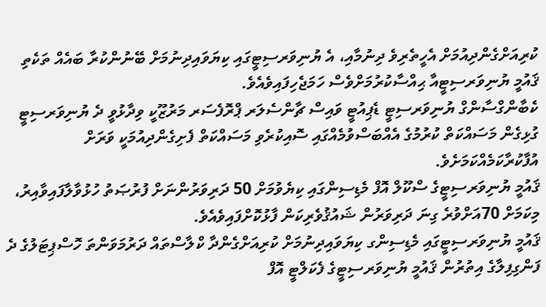ކުރިއަށްގެންދިއުމަށް އެހީތެރިވެ ދިނުމާއި، އެ ޔުނިވަރސިޓީގައި ކިޔަވައިދިނުމަށް ބޭނުންކުރާ ބައެއް ތަކެތި ޤައުމީ ޔުނިވަރސިޓީއާ ޙިއްސާކުރުމަށްވެސް ހަމަޖެހިފައިވެއެވެ.
ކެބާންގްސާންގް ޔުނިވަރސިޓީ ޑެޕިއުޓީ ވައިސް ޗާންސެލަރ ޕްރޮފެސަރ މަރުޒޫކީ ވިދާޅުވީ ދެ ޔުނިވަރސިޓީ ގުޅިގެން މަސައްކަތް ކުރުމުގެ އެއްބަސްވުމެއްގައި ސޮއިކުރެވި މަސައްކަތް ފެށިގެންދިއުމަކީ ވަރަށް އުފާކުރާކަމެއްކަމަށެވެ.
ޤައުމީ ޔުނިވަރސިޓީގެ ސްކޫލް އޮފް މެޑިސިންގައި ކިޔެވުމަށް 50 ދަރިވަރުންނަށް ފުރުޞަތު ހުޅުވާލާފައިވާއިރު، މިކަމަށް 70އަށްވުރެ ގިނަ ދަރިވަރުން ޝައުޤުވެރިކަން ފާޅުކޮށްފައިވެއެވެ.
ޤައުމީ ޔުނިވަރސިޓީގައި މެޑިސިންގ ކިޔަވައިދިނުމަށް ކުރިއަށްގެންދާ ކްލާސްތައް ދަރުމަވަންތަ ހޮސްޕިޓަލުގެ ދެ ފަންގިފިލާގެ އިތުރުން ޤައުމީ ޔުނިވަރސިޓީގެ ފެކަލްޓީ އޮފް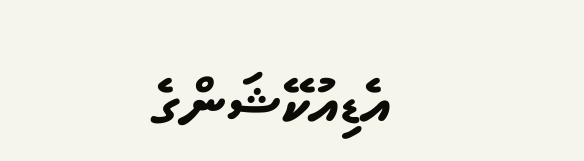އެޑިއުކޭޝަންގެ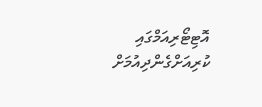އޮޓިޓޯރިއަމްގައި ކުރިއަށްގެންދިއުމަށް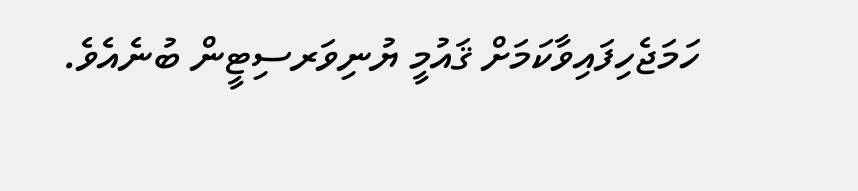ހަމަޖެހިފައިވާކަމަށް ޤައުމީ ޔުނިވަރސިޓީން ބުނެއެވެ.